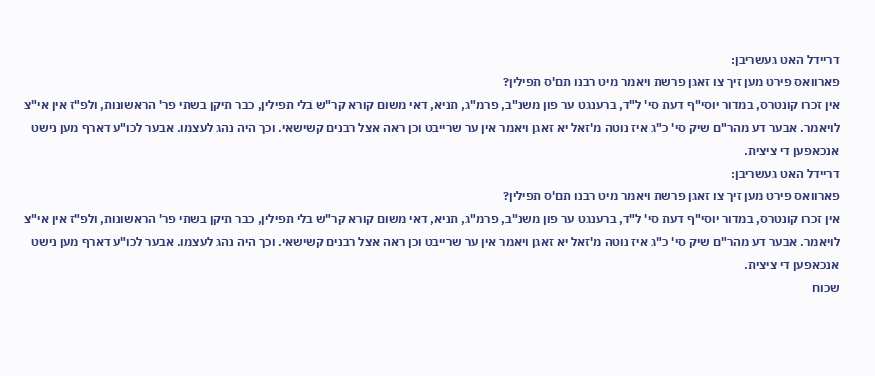דריידל האט געשריבן:
פארוואס פירט מען זיך צו זאגן פרשת ויאמר מיט רבנו תם'ס תפילין?
אין זכרו קונטרס, במדור יוסי"ף דעת סי' ל"ד, ברענגט ער פון משנ"ב, פרמ"ג, תניא, דאי משום קורא קר"ש בלי תפילין, כבר תיקן בשתי פר' הראשונות, ולפ"ז אין אי"צ לויאמר. אבער דע מהר"ם שיק סי' כ"ג איז נוטה מ'זאל יא זאגן ויאמר אין ער שרייבט וכן ראה אצל רבנים קשישאי. וכך היה נהג לעצמו. אבער לכו"ע דארף מען נישט אנכאפען די ציצית.
דריידל האט געשריבן:
פארוואס פירט מען זיך צו זאגן פרשת ויאמר מיט רבנו תם'ס תפילין?
אין זכרו קונטרס, במדור יוסי"ף דעת סי' ל"ד, ברענגט ער פון משנ"ב, פרמ"ג, תניא, דאי משום קורא קר"ש בלי תפילין, כבר תיקן בשתי פר' הראשונות, ולפ"ז אין אי"צ לויאמר. אבער דע מהר"ם שיק סי' כ"ג איז נוטה מ'זאל יא זאגן ויאמר אין ער שרייבט וכן ראה אצל רבנים קשישאי. וכך היה נהג לעצמו. אבער לכו"ע דארף מען נישט אנכאפען די ציצית.
שכוח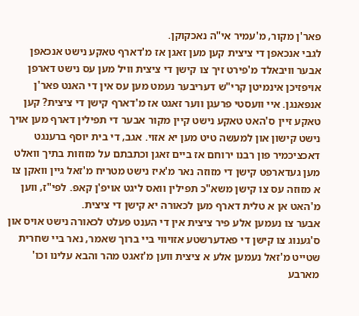פאר'ן מקור, מ'עמיר אי"ה נאכקוקן.
לגבי אנכאפן די ציצית קען מען זאגן אז מ'דארף טאקע נישט אנכאפן אבער וויבאלד מ'פירט זיך צו קישן די ציצית וויל מען עס נישט דארפן אויפזיכן אינמיטן קרי"ש דעריבער נעמט מען עס אין די האנט פאר'ן אנפאנגן. איי וועסטי פרעגן ווער זאגט אז מ'דארף קישן די ציצית? קען טאקע זיין ס'האט טאקע נישט קיין מקור אבער די תפילין דארף מען אויך נישט קישון און למעשה טיט מען יא אזוי. אגב, די בית יוסף ברענגט דאכציכמיר פון רבנו ירוחם אז ביים זאגן וכתבתם על מזוזות בתיך וואלט מען געדארפט קישן די מזוזה נאר מ'איז נישט מטריח מ'זאל גיין וואקן צו א מזוזה עס צו קישן משא"כ תפילין וואס ליגט אויפ'ן קאפ. לפי"ז, ווען מ'האט אן א טלית דארף מען לכאורה יא קישן די ציצית.
אבער צו נעמען אלע פיר ציצית אין די הענט פעלט לכאורה נישט אויס און ס'גענוג צו קישן די פאדערשטע אזויווי ביי ברוך שאמר, נאר ביי שחרית שטייט מ'זאל נעמען אלע א ציצית ווען מ'זאגט מהר והבא עלינו וכו' מארבע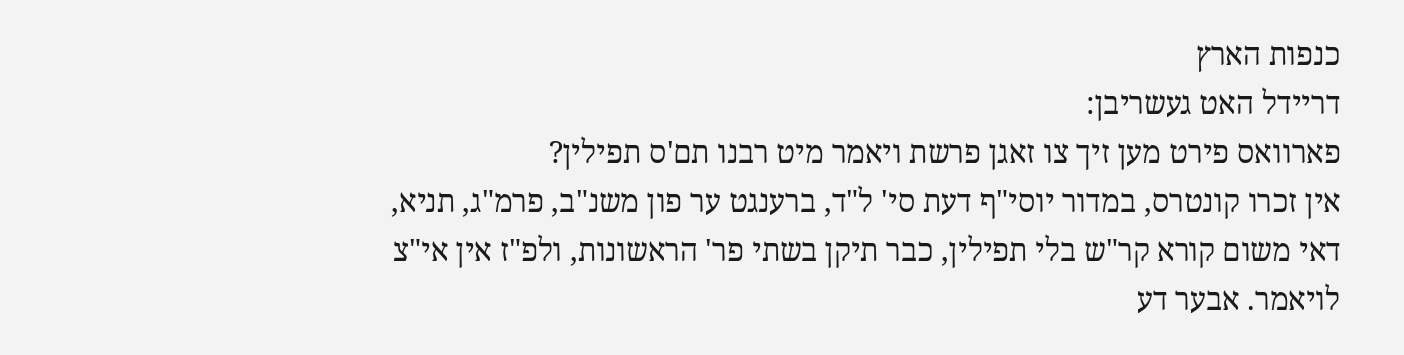כנפות הארץ
דריידל האט געשריבן:
פארוואס פירט מען זיך צו זאגן פרשת ויאמר מיט רבנו תם'ס תפילין?
אין זכרו קונטרס, במדור יוסי"ף דעת סי' ל"ד, ברענגט ער פון משנ"ב, פרמ"ג, תניא, דאי משום קורא קר"ש בלי תפילין, כבר תיקן בשתי פר' הראשונות, ולפ"ז אין אי"צ לויאמר. אבער דע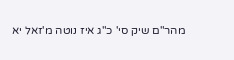מהר"ם שיק סי' כ"ג איז נוטה מ'זאל יא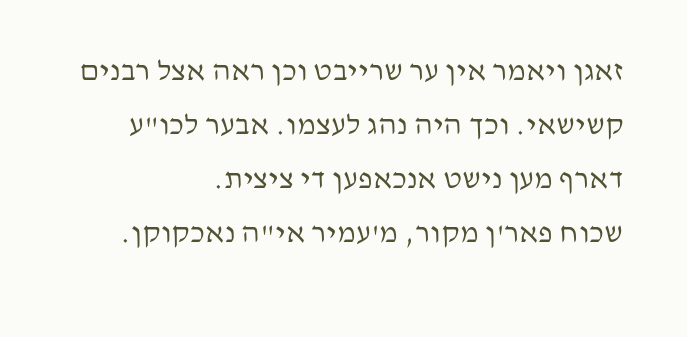זאגן ויאמר אין ער שרייבט וכן ראה אצל רבנים קשישאי. וכך היה נהג לעצמו. אבער לכו"ע דארף מען נישט אנכאפען די ציצית.
שכוח פאר'ן מקור, מ'עמיר אי"ה נאכקוקן.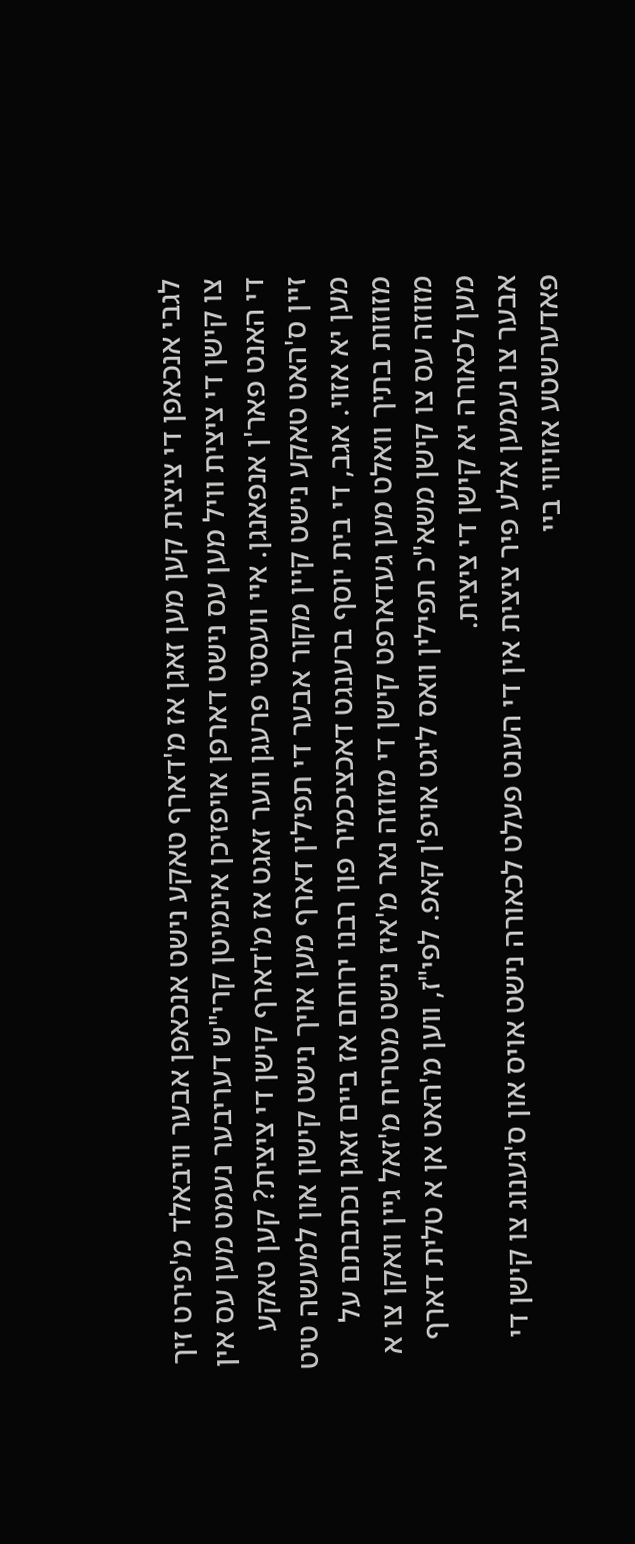לגבי אנכאפן די ציצית קען מען זאגן אז מ'דארף טאקע נישט אנכאפן אבער וויבאלד מ'פירט זיך צו קישן די ציצית וויל מען עס נישט דארפן אויפזיכן אינמיטן קרי"ש דעריבער נעמט מען עס אין די האנט פאר'ן אנפאנגן. איי וועסטי פרעגן ווער זאגט אז מ'דארף קישן די ציצית? קען טאקע זיין ס'האט טאקע נישט קיין מקור אבער די תפילין דארף מען אויך נישט קישון און למעשה טיט מען יא אזוי. אגב, די בית יוסף ברענגט דאכציכמיר פון רבנו ירוחם אז ביים זאגן וכתבתם על מזוזות בתיך וואלט מען געדארפט קישן די מזוזה נאר מ'איז נישט מטריח מ'זאל גיין וואקן צו א מזוזה עס צו קישן משא"כ תפילין וואס ליגט אויפ'ן קאפ. לפי"ז, ווען מ'האט אן א טלית דארף מען לכאורה יא קישן די ציצית.
אבער צו נעמען אלע פיר ציצית אין די הענט פעלט לכאורה נישט אויס און ס'גענוג צו קישן די פאדערשטע אזויווי ביי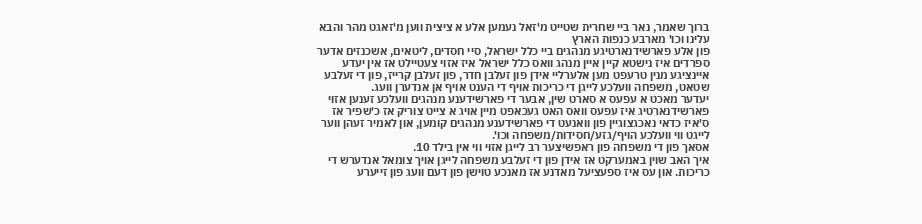ברוך שאמר, נאר ביי שחרית שטייט מ'זאל נעמען אלע א ציצית ווען מ'זאגט מהר והבא עלינו וכו' מארבע כנפות הארץ
פון אלע פארשידנארטיגע מנהגים ביי כלל ישראל, סיי חסדים, ליטאים, אשכנזים אדער ספרדים איז נישטא קיין איין מנהג וואס כלל ישראל איז אזוי צעטיילט אז אין יעדע איינציגע מנין טרעפט מען אלערליי אידן פון זעלבן חדר, פון זעלבן קרייז, פון די זעלבע שטאט, משפחה וועלכע לייגן די כריכות אויף די הענט אויף אן אנדערן וועג.
יעדער מאכט א עפעס א סארט שין, אבער די פארשידענע מנהגים וועלכע זענען אזוי פארשידנארטיג איז עפעס וואס האט געכאפט מיין אויג א צייט צוריק אז כ'שפיר אז ס'איז כדאי נאכגצוגיין פון וואנעט די פארשידענע מנהגים קומען, און לאמיר זעהן ווער לייגט ווי וועלכע הויף/גזע/חסידות/משפחה וכו'.
אסאך פון די משפחה פון ראפשיצער רב לייגן אזוי ווי אין בילד 10.
איך האב שוין באמערקט אז אידן פון די זעלבע משפחה לייגן אויך צומאל אנדערש די כריכות. און עס איז ספעציעל מאדנע אז מאנכע טוישן פון דעם וועג פון זייערע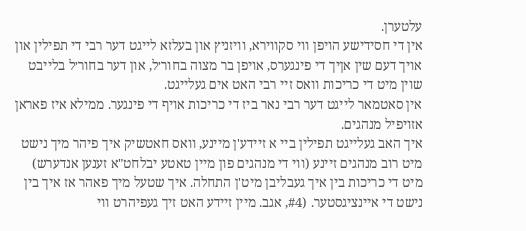עלטערן.
אין די חסידישע הויפן ווי סקווירא, וויזניץ און בעלזא לייגט דער רבי די תפילין און אויך דעם שין אןיך די פינגערס, אויפן בר מצוה בחור׳ל, און דער בחור׳ל בלייבט שוין מיט די כריכות וואס זיי רבי האט אים געלייגט.
אין סאטמאר לייגט דער רבי נאר ביז די כריכות אויף די פינגער. ממילא איז פאראן אזויפיל מנהגים.
איך האב געלייגט תפילין ביי א זיידע'ן מיינע, וואס חאטשיק איך פיהר מיך נישט מיט רוב מנהגים זיינע (ווי די מנהגים פון מיין טאטע יבלחט"א זענען אנדערש) מיט די כריכות בין איך געבליבן מיט'ן התחלה. איך שטעל מיך פאהר אז איך בין נישט די איינציגסטער. (#4, אגב. מיין זיידע האט זיך געפיהרט ווי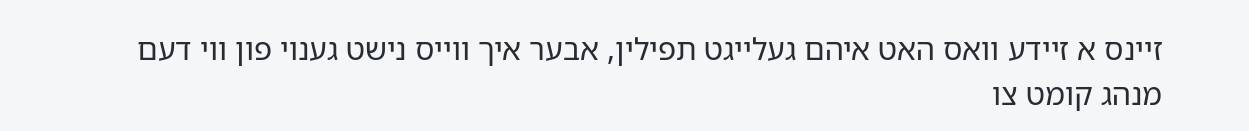זיינס א זיידע וואס האט איהם געלייגט תפילין, אבער איך ווייס נישט גענוי פון ווי דעם מנהג קומט צו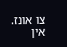צו אונז. אין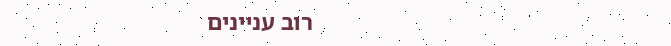רוב עניינים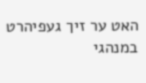האט ער זיך געפיהרט במנהגי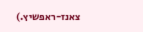צאנז-ראפשיץ.)